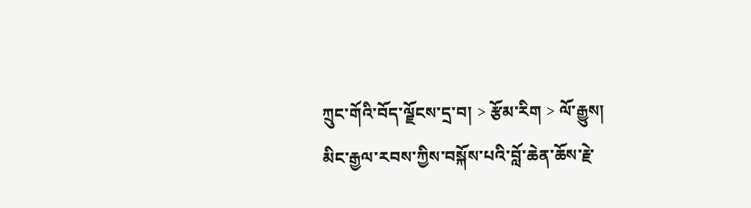ཀྲུང་གོའི་བོད་ལྗོངས་དྲ་བ། > རྩོམ་རིག > ལོ་རྒྱུས།
མིང་རྒྱལ་རབས་ཀྱིས་བསྐོས་པའི་བློ་ཆེན་ཆོས་རྗེ་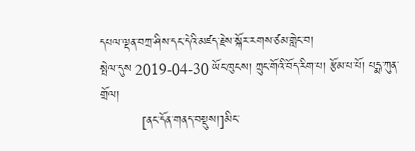དཔལ་ལྡན་བཀྲ་ཤིས་དང་དེའི་མཛད་རྗེས་སྐོར་རགས་ཙམ་གླེང་བ།
སྤེལ་དུས 2019-04-30 ཡོང་ཁུངས། ཀྲུང་གོའི་བོད་རིག་པ། རྩོམ་པ་པོ། པདྨ་ཀུན་གྲོལ།
          [ནང་དོན་གནད་བསྡུས།]མིང་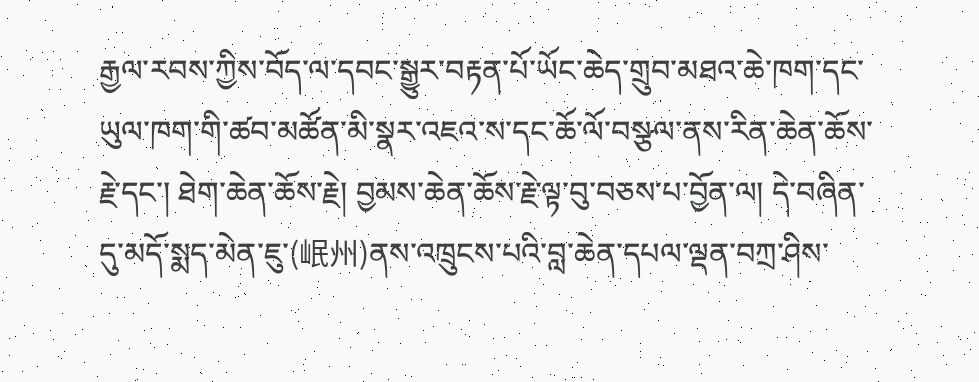རྒྱལ་རབས་ཀྱིས་བོད་ལ་དབང་སྒྱུར་བརྟན་པོ་ཡོང་ཆེད་གྲུབ་མཐའ་ཆེ་ཁག་དང་ཡུལ་ཁག་གི་ཚབ་མཚོན་མི་སྣར་འཇའ་ས་དང་ཆོ་ལོ་བསྩལ་ནས་རིན་ཆེན་ཆོས་རྗེ་དང་། ཐེག་ཆེན་ཆོས་རྗེ། བྱམས་ཆེན་ཆོས་རྗེ་ལྟ་བུ་བཅས་པ་བྱོན་ལ། དེ་བཞིན་དུ་མདོ་སྨད་མེན་ཇུ་(岷州)ནས་འཁྲུངས་པའི་བླ་ཆེན་དཔལ་ལྡན་བཀྲ་ཤིས་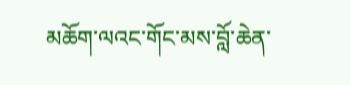མཆོག་ལའང་གོང་མས་བློ་ཆེན་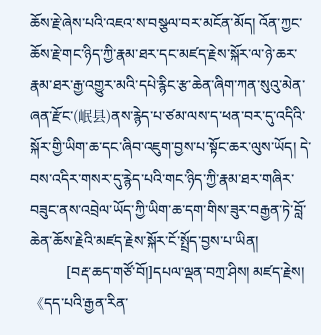ཆོས་རྗེ་ཞེས་པའི་འཇའ་ས་བསྩལ་བར་མངོན་མོད། འོན་ཀྱང་ཆོས་རྗེ་གང་ཉིད་ཀྱི་རྣམ་ཐར་དང་མཛད་རྗེས་སྐོར་ལ་ཉེ་ཆར་རྣམ་ཐར་རྒྱ་འགྱུར་མའི་དཔེ་རྙིང་རྩ་ཆེན་ཞིག་ཀན་སུའུ་མེན་ཞན་རྫོང་(岷县)ནས་རྙེད་པ་ཙམ་ལས་ད་ཕན་བར་དུ་འདིའི་སྐོར་གྱི་ཡིག་ཆ་དང་ཞིབ་འཇུག་བྱས་པ་སྟོང་ཆར་ལུས་ཡོད། དེ་བས་འདིར་གསར་དུ་རྙེད་པའི་གང་ཉིད་ཀྱི་རྣམ་ཐར་གཞིར་བཟུང་ནས་འབྲེལ་ཡོད་ཀྱི་ཡིག་ཆ་དག་གིས་ཟུར་བརྒྱན་ཏེ་བློ་ཆེན་ཆོས་རྗེའི་མཛད་རྗེས་སྐོར་ངོ་སྤྲོད་བྱས་པ་ཡིན།
          [བརྡ་ཆད་གཙོ་བོ།]དཔལ་ལྡན་བཀྲ་ཤིས། མཛད་རྗེས། 《དད་པའི་རྒྱན་རིན་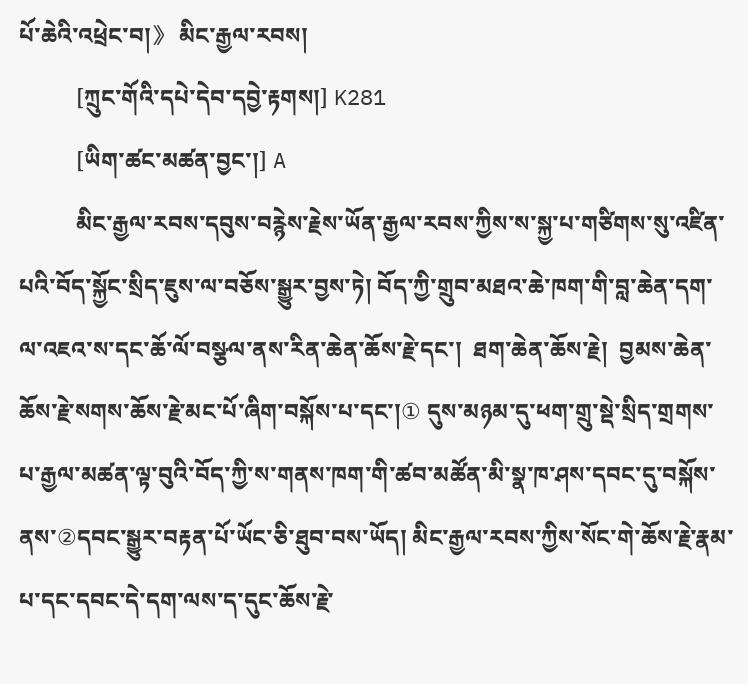པོ་ཆེའི་འཕྲེང་བ།》 མིང་རྒྱལ་རབས།
          [ཀྲུང་གོའི་དཔེ་དེབ་དབྱེ་རྟགས།] K281
          [ཡིག་ཚང་མཚན་བྱང་།] A
          མིང་རྒྱལ་རབས་དབུས་བརྙེས་རྗེས་ཡོན་རྒྱལ་རབས་ཀྱིས་ས་སྐྱ་པ་གཙིགས་སུ་འཛིན་པའི་བོད་སྐྱོང་སྲིད་ཇུས་ལ་བཅོས་སྒྱུར་བྱས་ཏེ། བོད་ཀྱི་གྲུབ་མཐའ་ཆེ་ཁག་གི་བླ་ཆེན་དག་ལ་འཇའ་ས་དང་ཆོ་ལོ་བསྩལ་ནས་རིན་ཆེན་ཆོས་རྗེ་དང་།  ཐག་ཆེན་ཆོས་རྗེ།  བྱམས་ཆེན་ཆོས་རྗེ་སགས་ཆོས་རྗེ་མང་པོ་ཞིག་བསྐོས་པ་དང་།① དུས་མཉམ་དུ་ཕག་གྲུ་སྡེ་སྲིད་གྲགས་པ་རྒྱལ་མཚན་ལྟ་བུའི་བོད་ཀྱི་ས་གནས་ཁག་གི་ཚབ་མཚོན་མི་སྣ་ཁ་ཤས་དབང་དུ་བསྐོས་ནས་②དབང་སྒྱུར་བརྟན་པོ་ཡོང་ཅི་ཐུབ་བས་ཡོད། མིང་རྒྱལ་རབས་ཀྱིས་སོང་གེ་ཆོས་རྗེ་རྣམ་པ་དང་དབང་དེ་དག་ལས་ད་དུང་ཆོས་རྗེ་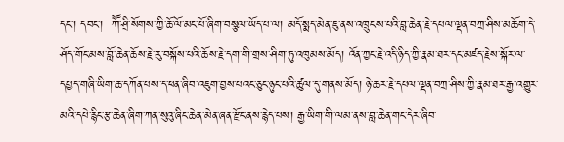དང་། དབང་།  ཀཽ་ཤྲི་སོགས་ཀྱི་ཆོ་ལོ་མང་པོ་ཞིག་བསྩལ་ཡོད་པ་ལ། མདོ་སྨད་མེན་ཇུ་ནས་འཁྲུངས་པའི་བླ་ཆེན་རྗེ་དཔལ་ལྡན་བཀྲ་ཤིས་མཆོག་དེ་ཤོད་གོང་མས་བློ་ཆེན་ཆོས་རྗེ་རུ་བསྐོས་པའི་ཆོས་རྗེ་དག་གི་གྲས་ཤིག་ཏུ་འཁུམས་མོད། འོན་ཀྱང་རྗེ་འདི་ཉིད་ཀྱི་རྣམ་ཐར་དང་མཛད་རྗེས་སྐོར་ལ་དཔྱད་གཞི་ཡིག་ཆ་དཀོན་པས་ད་ཕན་ཞིབ་འཇུག་བྱས་པའང་ཅུང་ཉུང་པའི་ཚུལ་དུ་གནས་མོད། ཉེ་ཆར་རྗེ་དཔལ་ལྡན་བཀྲ་ཤིས་ཀྱི་རྣམ་ཐར་རྒྱ་འགྱུར་མའི་དཔེ་རྙིང་རྩ་ཆེན་ཞིག་ཀན་སུའུ་ཞིང་ཆེན་མེན་ཞན་རྫོང་ནས་རྙེད་པས། རྒྱ་ཡིག་གི་ལམ་ནས་བླ་ཆེན་གང་དེར་ཞིབ་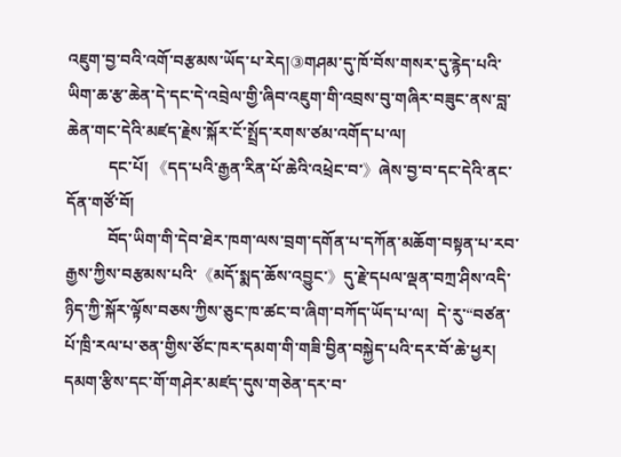འཇུག་བྱ་བའི་འགོ་བརྩམས་ཡོད་པ་རེད།③གཤམ་དུ་ཁོ་བོས་གསར་དུ་རྙེད་པའི་ཡིག་ཆ་རྩ་ཆེན་དེ་དང་དེ་འབྲེལ་གྱི་ཞིབ་འཇུག་གི་འབྲས་བུ་གཞིར་བཟུང་ནས་བླ་ཆེན་གང་དེའི་མཛད་རྗེས་སྐོར་ངོ་སྤྲོད་རགས་ཙམ་འགོད་པ་ལ།
          དང་པོ། 《དད་པའི་རྒྱན་རིན་པོ་ཆེའི་འཕྲེང་བ་》ཞེས་བྱ་བ་དང་དེའི་ནང་དོན་གཙོ་བོ།
          བོད་ཡིག་གི་དེབ་ཐེར་ཁག་ལས་བྲག་དགོན་པ་དཀོན་མཆོག་བསྟན་པ་རབ་རྒྱས་ཀྱིས་བརྩམས་པའི་《མདོ་སྨད་ཆོས་འབྱུང་》དུ་རྗེ་དཔལ་ལྡན་བཀྲ་ཤིས་འདི་ཉིད་ཀྱི་སྐོར་ལྟོས་བཅས་ཀྱིས་ཅུང་ཁ་ཚང་བ་ཞིག་བཀོད་ཡོད་པ་ལ།  དེ་རུ་“བཙན་པོ་ཁྲི་རལ་པ་ཅན་གྱིས་ཙོང་ཁར་དམག་གི་གཟི་བྱིན་བསྐྱེད་པའི་དར་བོ་ཆེ་ཕྱར། དམག་རྩིས་དང་གོ་གཤེར་མཛད་དུས་གཅེན་དར་བ་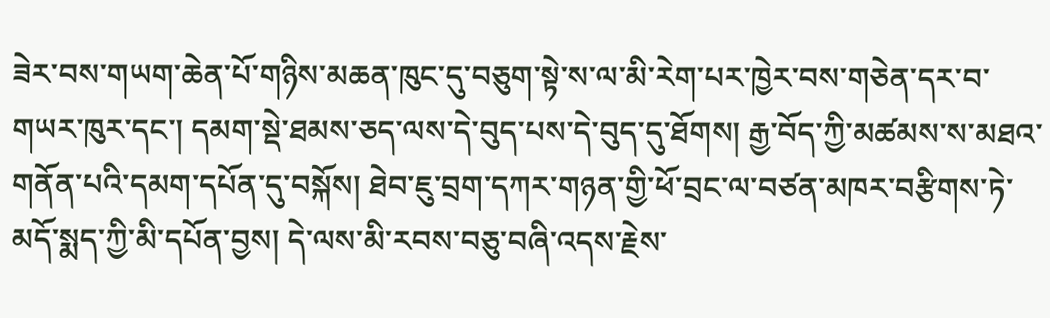ཟེར་བས་གཡག་ཆེན་པོ་གཉིས་མཆན་ཁུང་དུ་བཅུག་སྟེ་ས་ལ་མི་རེག་པར་ཁྱེར་བས་གཅེན་དར་བ་གཡར་ཁུར་དང་། དམག་སྡེ་ཐམས་ཅད་ལས་དེ་བུད་པས་དེ་བུད་དུ་ཐོགས། རྒྱ་བོད་ཀྱི་མཚམས་ས་མཐའ་གནོན་པའི་དམག་དཔོན་དུ་བསྐོས། ཐེབ་ཇུ་བྲག་དཀར་གཉན་གྱི་ཕོ་བྲང་ལ་བཙན་མཁར་བརྩིགས་ཏེ་མདོ་སྨད་ཀྱི་མི་དཔོན་བྱས། དེ་ལས་མི་རབས་བཅུ་བཞི་འདས་རྗེས་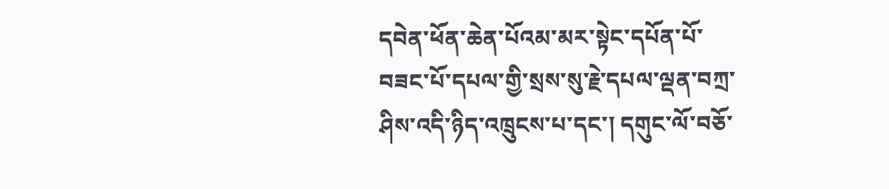དབེན་ཕོན་ཆེན་པོའམ་མར་སྟེང་དཔོན་པོ་བཟང་པོ་དཔལ་གྱི་སྲས་སུ་རྗེ་དཔལ་ལྡན་བཀྲ་ཤིས་འདི་ཉིད་འཁྲུངས་པ་དང་། དགུང་ལོ་བཅོ་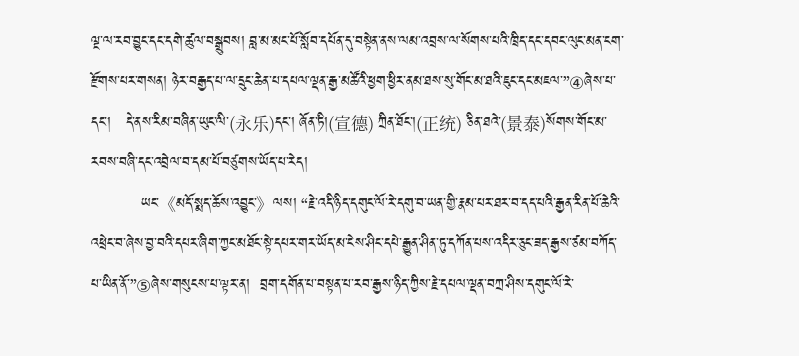ལྔ་ལ་རབ་བྱུང་དང་དགེ་ཚུལ་བསྒྲུབས། བླ་མ་མང་པོ་སློབ་དཔོན་དུ་བསྟེན་ནས་ལམ་འབྲས་ལ་སོགས་པའི་ཁྲིད་དང་དབང་ལུང་མན་ངག་རྫོགས་པར་གསན། ཉེར་བརྒྱད་པ་ལ་དྲུང་ཆེན་པ་དཔལ་ལྡན་རྒྱ་མཚོའི་ཕྱག་ཕྱིར་ནམ་ཐས་སུ་གོང་མ་ཐའི་ཇུང་དང་མཇལ་”④ཞེས་པ་དང་།   དེ་ནས་རིམ་བཞིན་ཡུང་ལི་(永乐)དང་། ཞོན་ཏི།(宣德) ཀྲིན་ཐོང་།(正统) ཅིན་ཐའེ་(景泰)སོགས་གོང་མ་རབས་བཞི་དང་འབྲེལ་བ་དམ་པོ་བཙུགས་ཡོད་པ་རེད།
          ཡང་《མདོ་སྨད་ཆོས་འབྱུང་》ལས། “རྗེ་འདི་ཉིད་དགུང་ལོ་རེ་དགུ་བ་ཡན་གྱི་རྣམ་པར་ཐར་བ་དད་པའི་རྒྱན་རིན་པོ་ཆེའི་འཕྲེང་བ་ཞེས་བྱ་བའི་དཔར་ཞིག་ཀྱང་མཐོང་སྟེ་དཔར་གར་ཡོད་མ་ངེས་ཤིང་དཔེ་རྒྱུན་ཤིན་ཏུ་དཀོན་པས་འདིར་ཅུང་ཟད་རྒྱས་ཙམ་བཀོད་པ་ཡིན་ནོ་”⑤ཞེས་གསུངས་པ་ལྟར་ན།  བྲག་དགོན་པ་བསྟན་པ་རབ་རྒྱས་ཉིད་ཀྱིས་རྗེ་དཔལ་ལྡན་བཀྲ་ཤིས་དགུང་ལོ་རེ་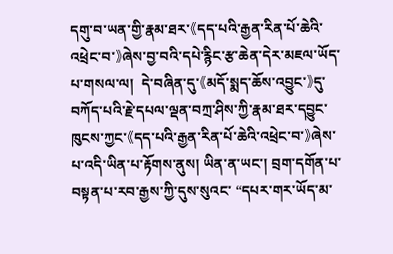དགུ་བ་ཡན་གྱི་རྣམ་ཐར་《དད་པའི་རྒྱན་རིན་པོ་ཆེའི་འཕྲེང་བ་》ཞེས་བྱ་བའི་དཔེ་རྙིང་རྩ་ཆེན་དེར་མཇལ་ཡོད་པ་གསལ་ལ།  དེ་བཞིན་དུ་《མདོ་སྨད་ཆོས་འབྱུང་》དུ་བཀོད་པའི་རྗེ་དཔལ་ལྡན་བཀྲ་ཤིས་ཀྱི་རྣམ་ཐར་དབྱུང་ཁུངས་ཀྱང་《དད་པའི་རྒྱན་རིན་པོ་ཆེའི་འཕྲེང་བ་》ཞེས་པ་འདི་ཡིན་པ་རྟོགས་ནུས། ཡིན་ན་ཡང་། བྲག་དགོན་པ་བསྟན་པ་རབ་རྒྱས་ཀྱི་དུས་སུའང་ “དཔར་གར་ཡོད་མ་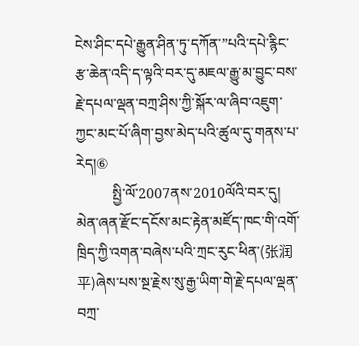ངེས་ཤིང་དཔེ་རྒྱུན་ཤིན་ཏུ་དཀོན་”པའི་དཔེ་རྙིང་རྩ་ཆེན་འདི་ད་ལྟའི་བར་དུ་མཇལ་རྒྱུ་མ་བྱུང་བས་རྗེ་དཔལ་ལྡན་བཀྲ་ཤིས་ཀྱི་སྐོར་ལ་ཞིབ་འཇུག་ཀྱང་མང་པོ་ཞིག་བྱས་མེད་པའི་ཚུལ་དུ་གནས་པ་རེད།⑥
          སྤྱི་ལོ་2007ནས་2010ལོའི་བར་དུ།  མེན་ཞན་རྫོང་དངོས་མང་རྟེན་མཛོད་ཁང་གི་འགོ་ཁྲིད་ཀྱི་འགན་བཞེས་པའི་ཀྲང་རུང་ཕིན་(张润平)ཞེས་པས་སྔ་རྗེས་སུ་རྒྱ་ཡིག་གེ་རྗེ་དཔལ་ལྡན་བཀྲ་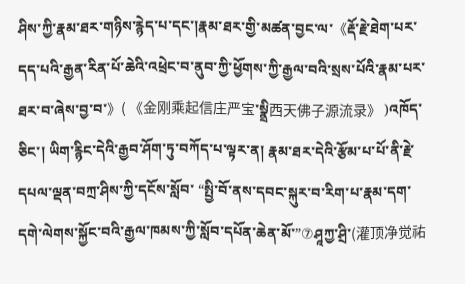ཤིས་ཀྱི་རྣམ་ཐར་གཉིས་རྙེད་པ་དང་།རྣམ་ཐར་གྱི་མཚན་བྱང་ལ་《རྡོ་རྗེ་ཐེག་པར་དད་པའི་རྒྱན་རིན་པོ་ཆེའི་འཕྲེང་བ་ནུབ་ཀྱི་ཕྱོགས་ཀྱི་རྒྱལ་བའི་སྲས་པོའི་རྣམ་པར་ཐར་བ་ཞེས་བྱ་བ་》( 《金刚乘起信庄严宝་སྣྲི西天佛子源流录》 )འཁོད་ཅིང་། ཡིག་རྙིང་དེའི་རྒྱབ་ཤོག་ཏུ་བཀོད་པ་ལྟར་ན། རྣམ་ཐར་དེའི་རྩོམ་པ་པོ་ནི་རྗེ་དཔལ་ལྡན་བཀྲ་ཤིས་ཀྱི་དངོས་སློབ་ “སྤྱི་བོ་ནས་དབང་སྐུར་བ་རིག་པ་རྣམ་དག་དགེ་ལེགས་སྐྱོང་བའི་རྒྱལ་ཁམས་ཀྱི་སློབ་དཔོན་ཆེན་མོ་”⑦ཤཱཀྱ་ཤྲི་(灌顶净觉祐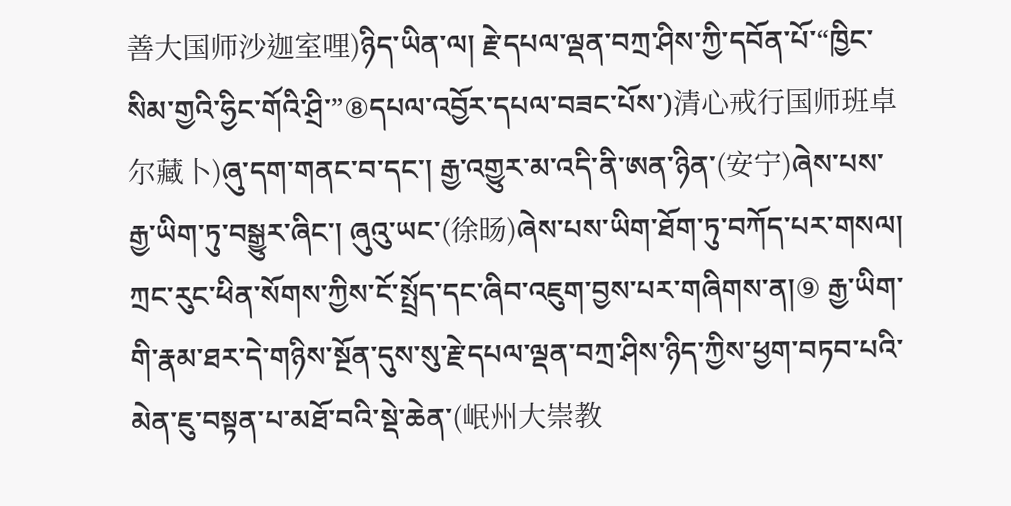善大国师沙迦室哩)ཉིད་ཡིན་ལ། རྗེ་དཔལ་ལྡན་བཀྲ་ཤིས་ཀྱི་དབོན་པོ་“ཁྱིང་སིམ་གྱའི་ཧྱིང་གོའི་ཤྲི་”⑧དཔལ་འབྱོར་དཔལ་བཟང་པོས་)清心戒行国师班卓尔藏卜)ཞུ་དག་གནང་བ་དང་། རྒྱ་འགྱུར་མ་འདི་ནི་ཨན་ཉིན་(安宁)ཞེས་པས་རྒྱ་ཡིག་ཏུ་བསྒྱུར་ཞིང་། ཞུའུ་ཡང་(徐旸)ཞེས་པས་ཡིག་ཐོག་ཏུ་བཀོད་པར་གསལ། ཀྲང་རུང་ཕིན་སོགས་ཀྱིས་ངོ་སྤྲོད་དང་ཞིབ་འཇུག་བྱས་པར་གཞིགས་ན།⑨ རྒྱ་ཡིག་གི་རྣམ་ཐར་དེ་གཉིས་སྔོན་དུས་སུ་རྗེ་དཔལ་ལྡན་བཀྲ་ཤིས་ཉིད་ཀྱིས་ཕྱག་བཏབ་པའི་མེན་ཇུ་བསྟན་པ་མཐོ་བའི་སྡེ་ཆེན་(岷州大崇教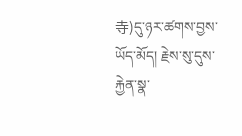寺)དུ་ཉར་ཚགས་བྱས་ཡོད་མོད། རྗེས་སུ་དུས་རྐྱེན་སྣ་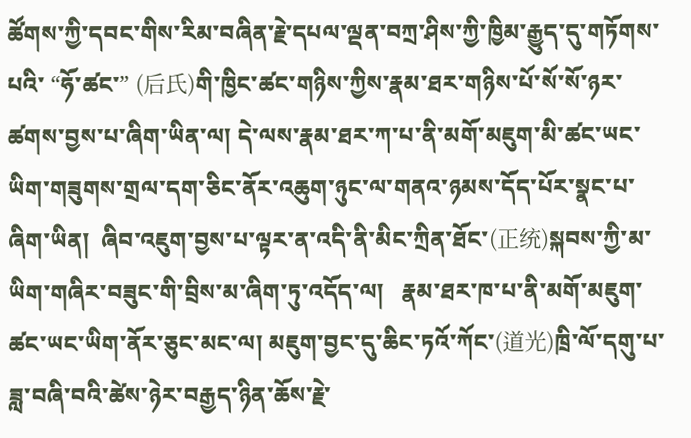ཚོགས་ཀྱི་དབང་གིས་རིམ་བཞིན་རྗེ་དཔལ་ལྡན་བཀྲ་ཤིས་ཀྱི་ཁྱིམ་རྒྱུད་དུ་གཏོགས་པའི་ “ཧོ་ཚང་” (后氏)གི་ཁྱིང་ཚང་གཉིས་ཀྱིས་རྣམ་ཐར་གཉིས་པོ་སོ་སོ་ཉར་ཚགས་བྱས་པ་ཞིག་ཡིན་ལ། དེ་ལས་རྣམ་ཐར་ཀ་པ་ནི་མགོ་མཇུག་མི་ཚང་ཡང་ཡིག་གཟུགས་གྲལ་དག་ཅིང་ནོར་འཆུག་ཉུང་ལ་གནའ་ཉམས་དོད་པོར་སྣང་པ་ཞིག་ཡིན།  ཞིབ་འཇུག་བྱས་པ་ལྟར་ན་འདི་ནི་མིང་ཀྲིན་ཐོང་(正统)སྐབས་ཀྱི་མ་ཡིག་གཞིར་བཟུང་གི་བྲིས་མ་ཞིག་ཏུ་འདོད་ལ།   རྣམ་ཐར་ཁ་པ་ནི་མགོ་མཇུག་ཚང་ཡང་ཡིག་ནོར་ཅུང་མང་ལ། མཇུག་བྱང་དུ་ཆིང་ཏའོ་ཀོང་(道光)ཁྲི་ལོ་དགུ་པ་ཟླ་བཞི་བའི་ཚེས་ཉེར་བརྒྱད་ཉིན་ཆོས་རྗེ་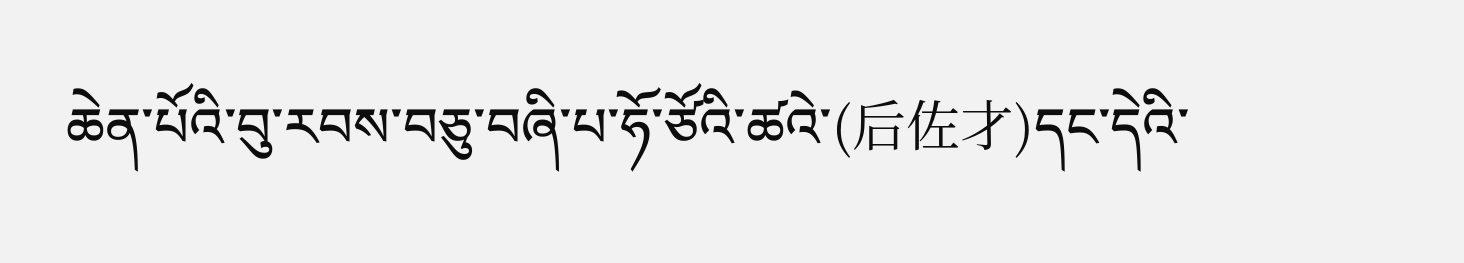ཆེན་པོའི་བུ་རབས་བཅུ་བཞི་པ་ཧོ་ཙོའི་ཚའེ་(后佐才)དང་དེའི་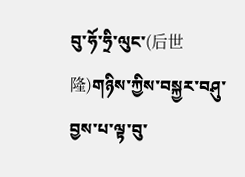བུ་ཧོ་ཧྲི་ལུང་(后世隆)གཉིས་ཀྱིས་བསྐྱར་བཤུ་བྱས་པ་ལྟ་བུ་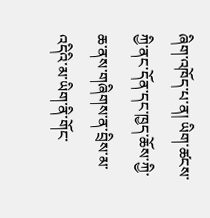ཞིག་འཁོད་པ་ན། ཡིག་ཚངས་ཀྱི་ནང་དོན་དང་ཁྱད་ཆོས་ཀྱི་ཆ་ནས་གཞིགས་ན་བྲིས་མ་འདིའི་མ་ཡིག་ནི་གོང་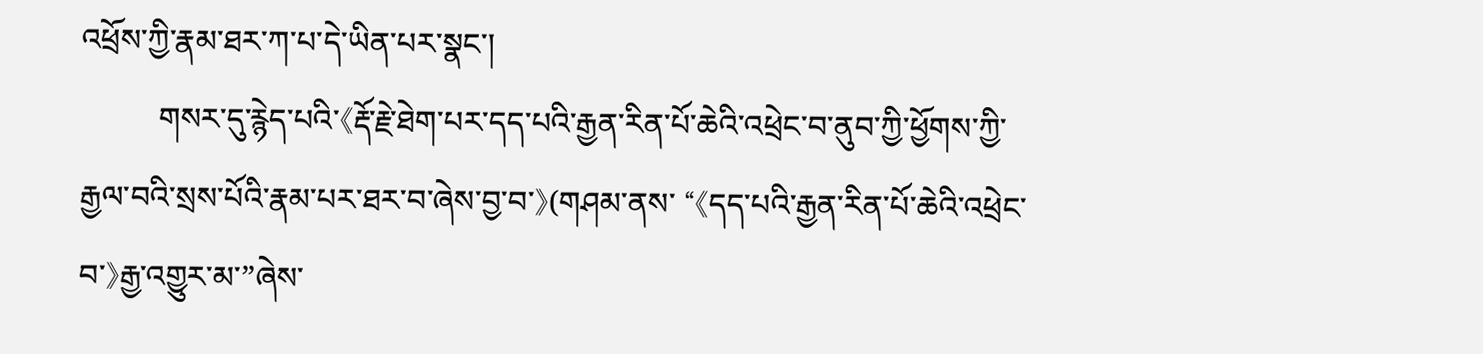འཕྲོས་ཀྱི་རྣམ་ཐར་ཀ་པ་དེ་ཡིན་པར་སྣང་།
          གསར་དུ་རྙེད་པའི་《རྡོ་རྗེ་ཐེག་པར་དད་པའི་རྒྱན་རིན་པོ་ཆེའི་འཕྲེང་བ་ནུབ་ཀྱི་ཕྱོགས་ཀྱི་རྒྱལ་བའི་སྲས་པོའི་རྣམ་པར་ཐར་བ་ཞེས་བྱ་བ་》(གཤམ་ནས་ “《དད་པའི་རྒྱན་རིན་པོ་ཆེའི་འཕྲེང་བ་》རྒྱ་འགྱུར་མ་”ཞེས་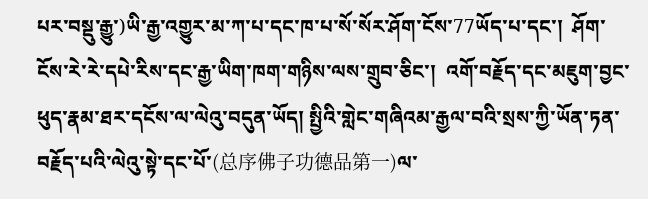པར་བསྡུ་རྒྱུ་)ཡི་རྒྱ་འགྱུར་མ་ཀ་པ་དང་ཁ་པ་སོ་སོར་ཤོག་ངོས་77ཡོད་པ་དང་།  ཤོག་ངོས་རེ་རེ་དཔེ་རིས་དང་རྒྱ་ཡིག་ཁག་གཉིས་ལས་གྲུབ་ཅིང་།  འགོ་བརྗོད་དང་མཇུག་བྱང་ཕུད་རྣམ་ཐར་དངོས་ལ་ལེའུ་བདུན་ཡོད། སྤྱིའི་གླེང་གཞིའམ་རྒྱལ་བའི་སྲས་ཀྱི་ཡོན་ཏན་བརྗོད་པའི་ལེའུ་སྟེ་དང་པོ་(总序佛子功德品第一)ལ་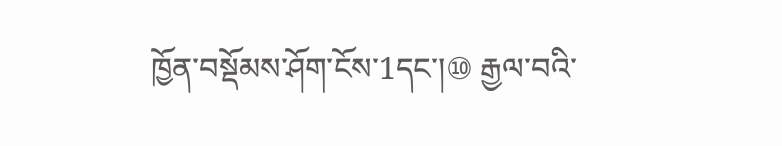ཁྱོན་བསྡོམས་ཤོག་ངོས་1དང་།⑩ རྒྱལ་བའི་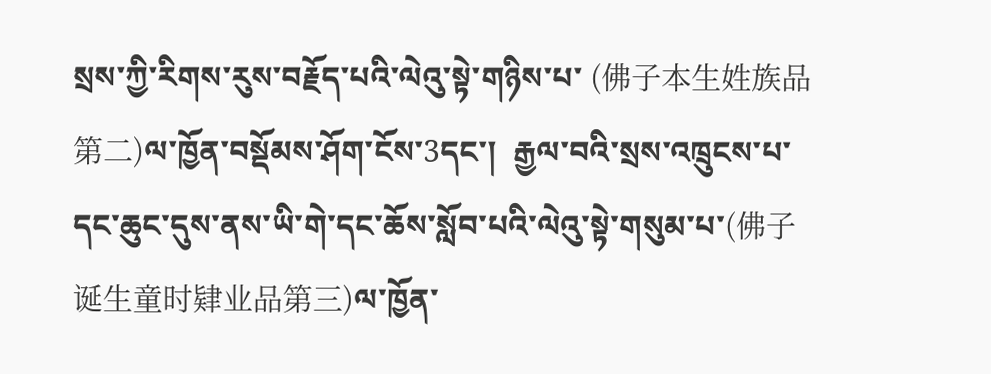སྲས་ཀྱི་རིགས་རུས་བརྗོད་པའི་ལེའུ་སྟེ་གཉིས་པ་ (佛子本生姓族品第二)ལ་ཁྱོན་བསྡོམས་ཤོག་ངོས་3དང་།  རྒྱལ་བའི་སྲས་འཁྲུངས་པ་དང་ཆུང་དུས་ནས་ཡི་གེ་དང་ཆོས་སློབ་པའི་ལེའུ་སྟེ་གསུམ་པ་(佛子诞生童时肄业品第三)ལ་ཁྱོན་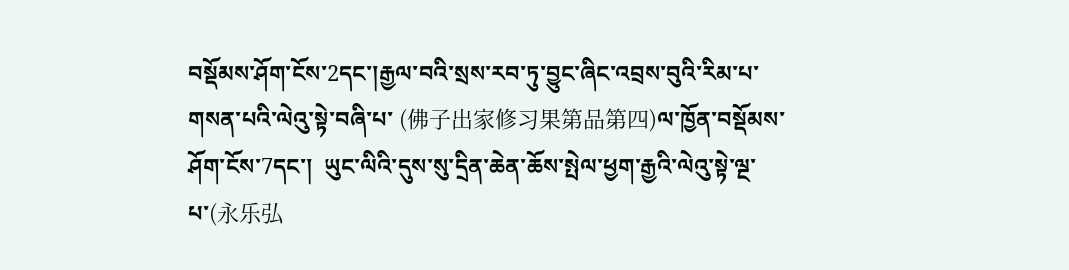བསྡོམས་ཤོག་ངོས་2དང་།རྒྱལ་བའི་སྲས་རབ་ཏུ་བྱུང་ཞིང་འབྲས་བུའི་རིམ་པ་གསན་པའི་ལེའུ་སྟེ་བཞི་པ་ (佛子出家修习果第品第四)ལ་ཁྱོན་བསྡོམས་ཤོག་ངོས་7དང་།  ཡུང་ལིའི་དུས་སུ་དྲིན་ཆེན་ཆོས་སྤེལ་ཕྱག་རྒྱའི་ལེའུ་སྟེ་ལྔ་པ་(永乐弘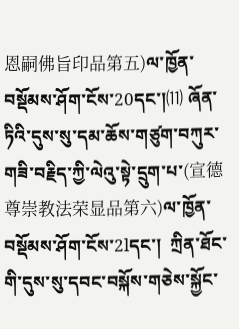恩嗣佛旨印品第五)ལ་ཁྱོན་བསྡོམས་ཤོག་ངོས་20དང་།⑾ ཞོན་ཏིའི་དུས་སུ་དམ་ཆོས་གཙུག་བཀུར་གཟི་བརྗིད་ཀྱི་ལེའུ་སྟེ་དྲུག་པ་(宣德尊崇教法荣显品第六)ལ་ཁྱོན་བསྡོམས་ཤོག་ངོས་2lདང་།  ཀྲིན་ཐོང་གི་དུས་སུ་དབང་བསྐོས་གཅེས་སྐྱོང་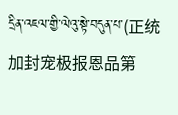དྲིན་འཇལ་གྱི་ལེའུ་སྟེ་བདུན་པ་(正统加封宠极报恩品第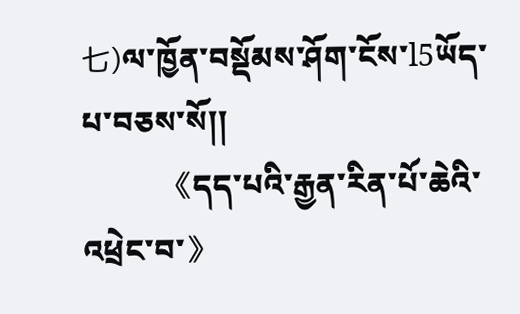七)ལ་ཁྱོན་བསྡོམས་ཤོག་ངོས་l5ཡོད་པ་བཅས་སོ།།
          《དད་པའི་རྒྱན་རིན་པོ་ཆེའི་འཕྲེང་བ་》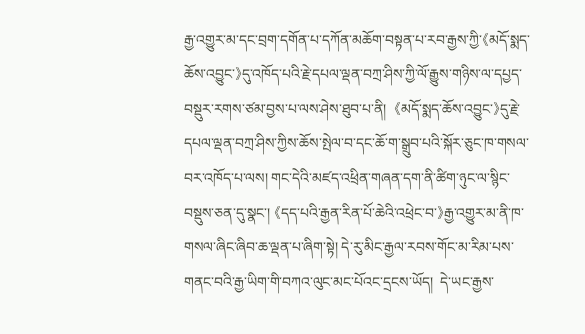རྒྱ་འགྱུར་མ་དང་བྲག་དགོན་པ་དཀོན་མཆོག་བསྟན་པ་རབ་རྒྱས་ཀྱི་《མདོ་སྨད་ཆོས་འབྱུང་》དུ་འཁོད་པའི་རྗེ་དཔལ་ལྡན་བཀྲ་ཤིས་ཀྱི་ལོ་རྒྱུས་གཉིས་ལ་དཔྱད་བསྡུར་རགས་ཙམ་བྱས་པ་ལས་ཤེས་ཐུབ་པ་ནི།  《མདོ་སྨད་ཆོས་འབྱུང་》དུ་རྗེ་དཔལ་ལྡན་བཀྲ་ཤིས་ཀྱིས་ཆོས་སྤེལ་བ་དང་ཆོ་ག་སྒྲུབ་པའི་སྐོར་ཅུང་ཁ་གསལ་བར་འཁོད་པ་ལས། གང་དེའི་མཛད་འཕྲིན་གཞན་དག་ནི་ཚིག་ཉུང་ལ་སྙིང་བསྡུས་ཅན་དུ་སྣང་། 《དད་པའི་རྒྱན་རིན་པོ་ཆེའི་འཕྲེང་བ་》རྒྱ་འགྱུར་མ་ནི་ཁ་གསལ་ཞིང་ཞིབ་ཆ་ལྡན་པ་ཞིག་སྟེ། དེ་རུ་མིང་རྒྱལ་རབས་གོང་མ་རིམ་པས་གནང་བའི་རྒྱ་ཡིག་གི་བཀའ་ལུང་མང་པོའང་དྲངས་ཡོད།  དེ་ཡང་རྒྱས་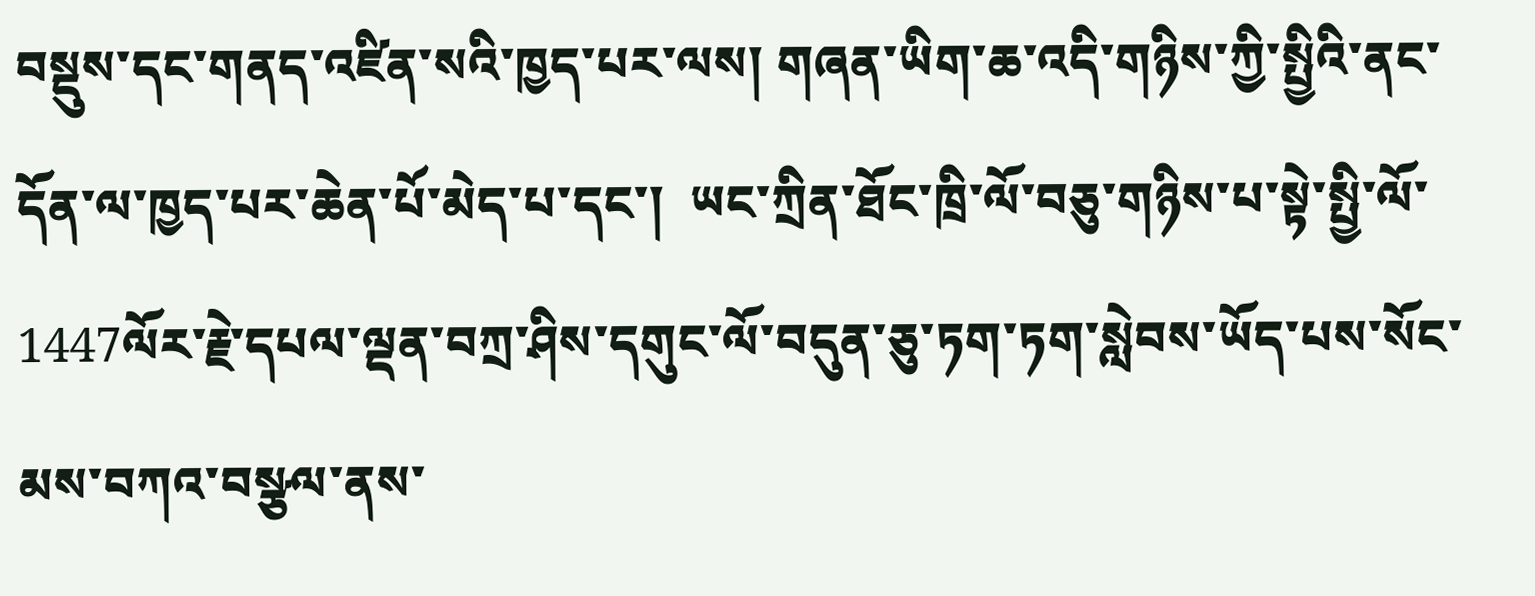བསྡུས་དང་གནད་འཛིན་སའི་ཁྱད་པར་ལས། གཞན་ཡིག་ཆ་འདི་གཉིས་ཀྱི་སྤྱིའི་ནང་དོན་ལ་ཁྱད་པར་ཆེན་པོ་མེད་པ་དང་།  ཡང་ཀྲིན་ཐོང་ཁྲི་ལོ་བཅུ་གཉིས་པ་སྟེ་སྤྱི་ལོ་1447ལོར་རྗེ་དཔལ་ལྡན་བཀྲ་ཤིས་དགུང་ལོ་བདུན་ཅུ་ཏག་ཏག་སླེབས་ཡོད་པས་སོང་མས་བཀའ་བསྩལ་ནས་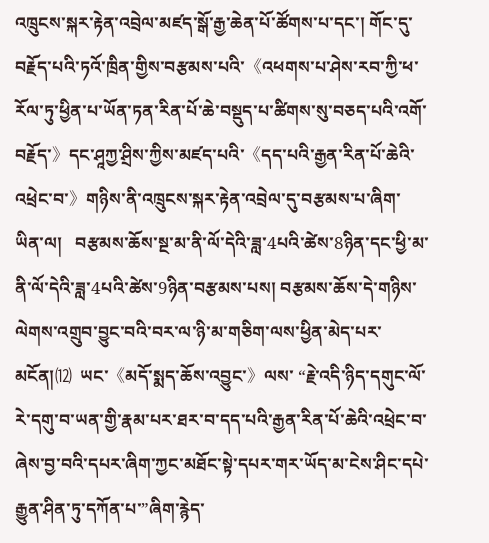འཁྲུངས་སྐར་རྟེན་འབྲེལ་མཛད་སྒོ་རྒྱ་ཆེན་པོ་ཚོགས་པ་དང་། གོང་དུ་བརྗོད་པའི་ཏའོ་ཁྲིན་གྱིས་བརྩམས་པའི་《འཕགས་པ་ཤེས་རབ་ཀྱི་ཕ་རོལ་ཏུ་ཕྱིན་པ་ཡོན་ཏན་རིན་པོ་ཆེ་བསྡུད་པ་ཚིགས་སུ་བཅད་པའི་འགོ་བརྗོད་》དང་ཤཱཀྱ་ཤྲིས་ཀྱིས་མཛད་པའི་《དད་པའི་རྒྱན་རིན་པོ་ཆེའི་འཕྲེང་བ་》གཉིས་ནི་འཁྲུངས་སྐར་རྟེན་འབྲེལ་དུ་བརྩམས་པ་ཞིག་ཡིན་ལ།   བརྩམས་ཆོས་སྔ་མ་ནི་ལོ་དེའི་ཟླ་4པའི་ཚེས་8ཉིན་དང་ཕྱི་མ་ནི་ལོ་དེའི་ཟླ་4པའི་ཚེས་9ཉིན་བརྩམས་པས། བརྩམས་ཆོས་དེ་གཉིས་ལེགས་འགྲུབ་བྱུང་བའི་བར་ལ་ཉི་མ་གཅིག་ལས་ཕྱིན་མེད་པར་མངོན།⑿  ཡང་《མདོ་སྨད་ཆོས་འབྱུང་》ལས་ “རྗེ་འདི་ཉིད་དགུང་ལོ་རེ་དགུ་བ་ཡན་གྱི་རྣམ་པར་ཐར་བ་དད་པའི་རྒྱན་རིན་པོ་ཆེའི་འཕྲེང་བ་ཞེས་བྱ་བའི་དཔར་ཞིག་ཀྱང་མཐོང་སྟེ་དཔར་གར་ཡོད་མ་ངེས་ཤིང་དཔེ་རྒྱུན་ཤིན་ཏུ་དཀོན་པ་”ཞིག་རྙེད་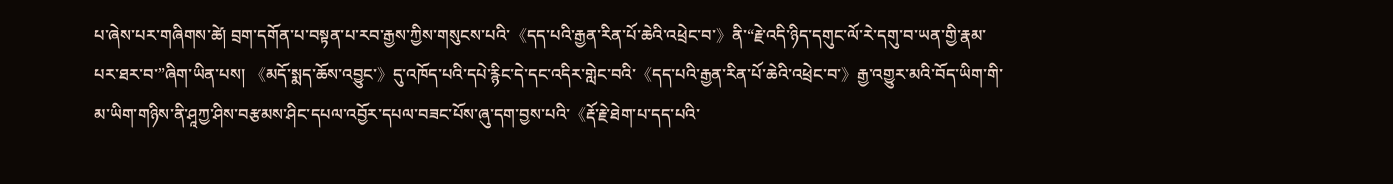པ་ཞེས་པར་གཞིགས་ཚེ། བྲག་དགོན་པ་བསྟན་པ་རབ་རྒྱས་ཀྱིས་གསུངས་པའི་《དད་པའི་རྒྱན་རིན་པོ་ཆེའི་འཕྲེང་བ་》ནི་“རྗེ་འདི་ཉིད་དགུང་ལོ་རེ་དགུ་བ་ཡན་གྱི་རྣམ་པར་ཐར་བ་”ཞིག་ཡིན་པས། 《མདོ་སྨད་ཆོས་འབྱུང་》དུ་འཁོད་པའི་དཔེ་རྙིང་དེ་དང་འདིར་གླེང་བའི་《དད་པའི་རྒྱན་རིན་པོ་ཆེའི་འཕྲེང་བ་》རྒྱ་འགྱུར་མའི་བོད་ཡིག་གི་མ་ཡིག་གཉིས་ནི་ཤཱཀྱ་ཤིས་བརྩམས་ཤིང་དཔལ་འབྱོར་དཔལ་བཟང་པོས་ཞུ་དག་བྱས་པའི་《རྡོ་རྗེ་ཐེག་པ་དད་པའི་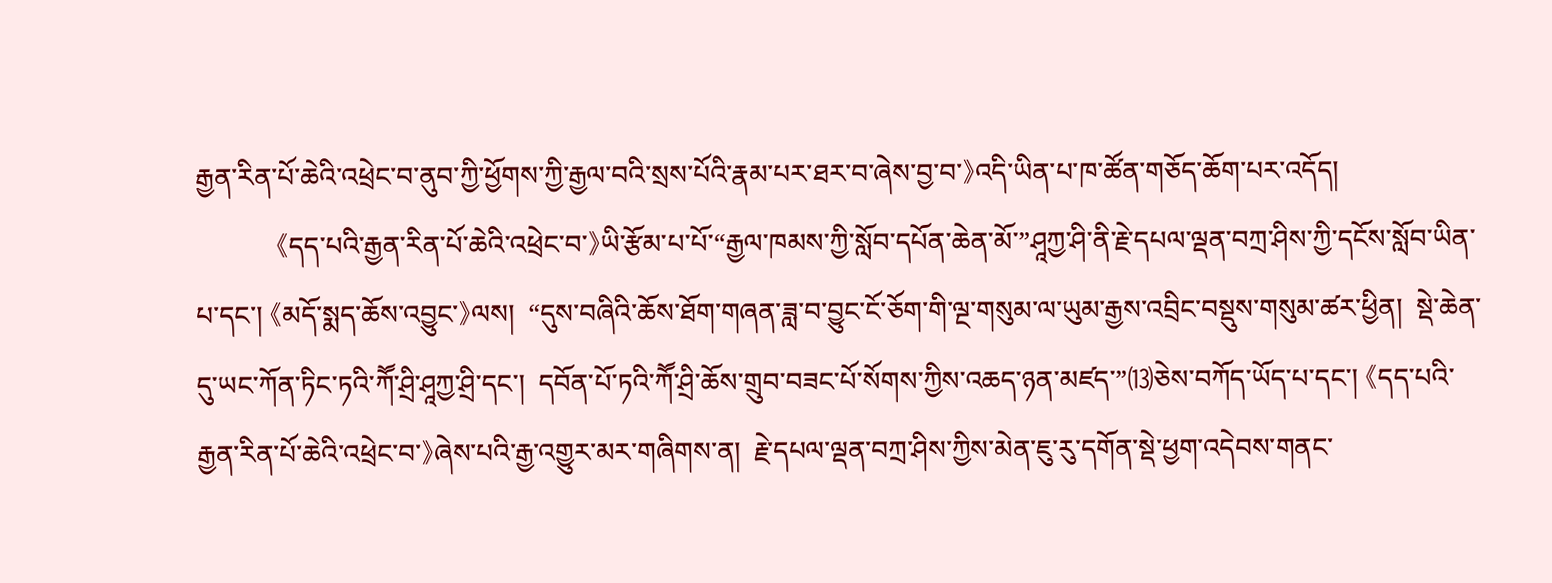རྒྱན་རིན་པོ་ཆེའི་འཕྲེང་བ་ནུབ་ཀྱི་ཕྱོགས་ཀྱི་རྒྱལ་བའི་སྲས་པོའི་རྣམ་པར་ཐར་བ་ཞེས་བྱ་བ་》འདི་ཡིན་པ་ཁ་ཚོན་གཅོད་ཆོག་པར་འདོད།
          《དད་པའི་རྒྱན་རིན་པོ་ཆེའི་འཕྲེང་བ་》ཡི་རྩོམ་པ་པོ་“རྒྱལ་ཁམས་ཀྱི་སློབ་དཔོན་ཆེན་མོ་”ཤཱཀྱ་ཤི་ནི་རྗེ་དཔལ་ལྡན་བཀྲ་ཤིས་ཀྱི་དངོས་སློབ་ཡིན་པ་དང་། 《མདོ་སྨད་ཆོས་འབྱུང་》ལས།  “དུས་བཞིའི་ཆོས་ཐོག་གཞན་ཟླ་བ་བྱུང་ངོ་ཅོག་གི་ལྔ་གསུམ་ལ་ཡུམ་རྒྱས་འབྲིང་བསྡུས་གསུམ་ཚར་ཕྱིན།  སྡེ་ཆེན་དུ་ཡང་ཀོན་ཏིང་ཏའི་ཀཽ་ཤྲི་ཤཱཀྱ་ཤྲི་དང་།  དབོན་པོ་ཏའི་ཀཽ་ཤྲི་ཆོས་གྲུབ་བཟང་པོ་སོགས་ཀྱིས་འཆད་ཉན་མཛད་”⒀ཅེས་བཀོད་ཡོད་པ་དང་། 《དད་པའི་རྒྱན་རིན་པོ་ཆེའི་འཕྲེང་བ་》ཞེས་པའི་རྒྱ་འགྱུར་མར་གཞིགས་ན།  རྗེ་དཔལ་ལྡན་བཀྲ་ཤིས་ཀྱིས་མེན་ཇུ་རུ་དགོན་སྡེ་ཕྱག་འདེབས་གནང་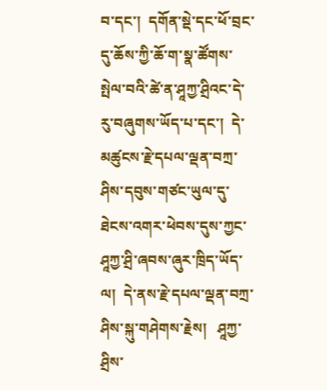བ་དང་།  དགོན་སྡེ་དང་ཕོ་བྲང་དུ་ཆོས་ཀྱི་ཆོ་ག་སྣ་ཚོགས་སྤེལ་བའི་ཚེ་ན་ཤཱཀྱ་ཤྲིའང་དེ་རུ་བཞུགས་ཡོད་པ་དང་།  དེ་མཚུངས་རྗེ་དཔལ་ལྡན་བཀྲ་ཤིས་དབུས་གཙང་ཡུལ་དུ་ཐེངས་འགར་ཕེབས་དུས་ཀྱང་ཤཱཀྱ་ཤྲི་ཞབས་ཞུར་ཁྲིད་ཡོད་ལ།  དེ་ནས་རྗེ་དཔལ་ལྡན་བཀྲ་ཤིས་སྐུ་གཤེགས་རྗེས།   ཤཱཀྱ་ཤྲིས་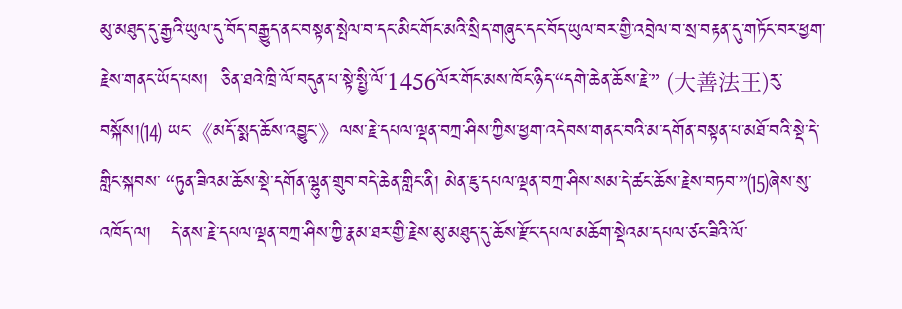མུ་མཐུད་དུ་རྒྱའི་ཡུལ་དུ་བོད་བརྒྱུད་ནང་བསྟན་སྤེལ་བ་དང་མིང་གོང་མའི་སྲིད་གཞུང་དང་བོད་ཡུལ་བར་གྱི་འབྲེལ་བ་སྲ་བརྟན་དུ་གཏོང་བར་ཕྱག་རྗེས་གནང་ཡོད་པས།  ཅིན་ཐའེ་ཁྲི་ལོ་བདུན་པ་སྟེ་སྤྱི་ལོ་1456ལོར་གོང་མས་ཁོང་ཉིད་“དགེ་ཆེན་ཆོས་རྗེ་” (大善法王)རུ་བསྐོས།⒁ ཡང་《མདོ་སྨད་ཆོས་འབྱུང་》ལས་རྗེ་དཔལ་ལྡན་བཀྲ་ཤིས་ཀྱིས་ཕྱག་འདེབས་གནང་བའི་མ་དགོན་བསྟན་པ་མཐོ་བའི་སྡེ་དེ་གླིང་སྐབས་ “ཏུན་ཟིའམ་ཆོས་སྡེ་དགོན་ལྷུན་གྲུབ་བདེ་ཆེན་གླིང་ནི། མེན་ཇུ་དཔལ་ལྡན་བཀྲ་ཤིས་སམ་དེ་ཚང་ཆོས་རྗེས་བཏབ་”⒂ཞེས་སུ་འཁོད་ལ།   དེ་ནས་རྗེ་དཔལ་ལྡན་བཀྲ་ཤིས་ཀྱི་རྣམ་ཐར་གྱི་རྗེས་མུ་མཐུད་དུ་ཆོས་རྫོང་དཔལ་མཆོག་སྡེའམ་དཔལ་ཙང་ཟིའི་ལོ་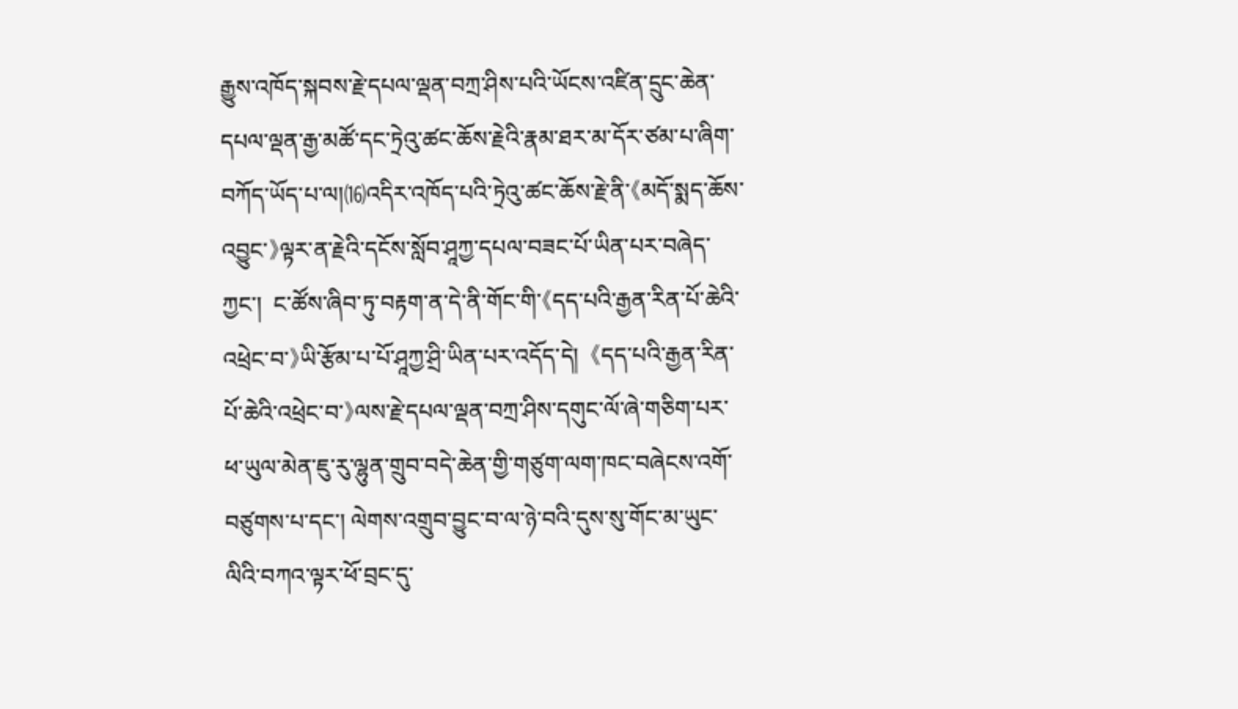རྒྱུས་འཁོད་སྐབས་རྗེ་དཔལ་ལྡན་བཀྲ་ཤིས་པའི་ཡོངས་འཛིན་དྲུང་ཆེན་དཔལ་ལྡན་རྒྱ་མཚོ་དང་ཏྲེའུ་ཚང་ཆོས་རྗེའི་རྣམ་ཐར་མ་དོར་ཙམ་པ་ཞིག་བཀོད་ཡོད་པ་ལ།⒃འདིར་འཁོད་པའི་ཏྲེའུ་ཚང་ཆོས་རྗེ་ནི་《མདོ་སྨད་ཆོས་འབྱུང་》ལྟར་ན་རྗེའི་དངོས་སློབ་ཤཱཀྱ་དཔལ་བཟང་པོ་ཡིན་པར་བཞེད་ཀྱང་།  ང་ཚོས་ཞིབ་ཏུ་བརྟག་ན་དེ་ནི་གོང་གི་《དད་པའི་རྒྱན་རིན་པོ་ཆེའི་འཕྲེང་བ་》ཡི་རྩོམ་པ་པོ་ཤཱཀྱ་ཤྲི་ཡིན་པར་འདོད་དེ།  《དད་པའི་རྒྱན་རིན་པོ་ཆེའི་འཕྲེང་བ་》ལས་རྗེ་དཔལ་ལྡན་བཀྲ་ཤིས་དགུང་ལོ་ཞེ་གཅིག་པར་ཕ་ཡུལ་མེན་ཇུ་རུ་ལྷུན་གྲུབ་བདེ་ཆེན་གྱི་གཙུག་ལག་ཁང་བཞེངས་འགོ་བཙུགས་པ་དང་། ལེགས་འགྲུབ་བྱུང་བ་ལ་ཉེ་བའི་དུས་སུ་གོང་མ་ཡུང་ལིའི་བཀའ་ལྟར་ཕོ་བྲང་དུ་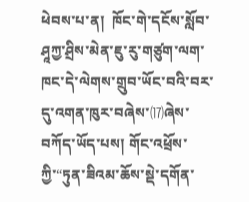ཕེབས་པ་ན།  ཁོང་གེ་དངོས་སློབ་ཤཱཀྱ་ཤྲིས་མེན་ཇུ་རུ་གཙུག་ལག་ཁང་དེ་ལེགས་གྲུབ་ཡོང་བའི་བར་དུ་འགན་ཁུར་བཞེས་⒄ཞེས་བཀོད་ཡོད་པས། གོང་འཕྲོས་ཀྱི་“ཏུན་ཟིའམ་ཆོས་སྡེ་དགོན་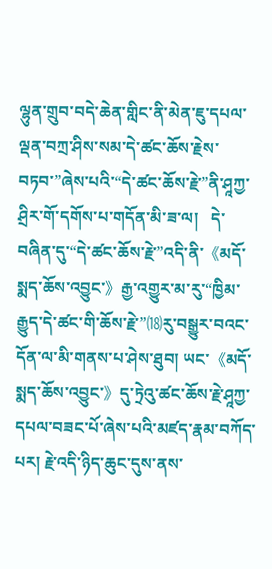ལྷུན་གྲུབ་བདེ་ཆེན་གླིང་ནི་མེན་ཇུ་དཔལ་ལྡན་བཀྲ་ཤིས་སམ་དེ་ཚང་ཆོས་རྗེས་བཏབ་”ཞེས་པའི་“དེ་ཚང་ཆོས་རྗེ་”ནི་ཤཱཀྱ་ཤྲིར་གོ་དགོས་པ་གདོན་མི་ཟ་ལ།   དེ་བཞིན་དུ་“དེ་ཚང་ཆོས་རྗེ་”འདི་ནི་《མདོ་སྨད་ཆོས་འབྱུང་》རྒྱ་འགྱུར་མ་རུ་“ཁྱིམ་རྒྱུད་དེ་ཚང་གི་ཆོས་རྗེ་”⒅རུ་བསྒྱུར་བའང་དོན་ལ་མི་གནས་པ་ཤེས་ཐུབ། ཡང་《མདོ་སྨད་ཆོས་འབྱུང་》དུ་ཏྲེའུ་ཚང་ཆོས་རྗེ་ཤཱཀྱ་དཔལ་བཟང་པོ་ཞེས་པའི་མཛད་རྣམ་བཀོད་པར། རྗེ་འདི་ཉིད་ཆུང་དུས་ནས་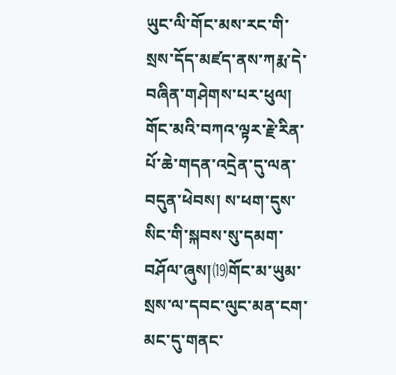ཡུང་ལི་གོང་མས་རང་གི་སྲས་དོད་མཛད་ནས་ཀརྨ་དེ་བཞིན་གཤེགས་པར་ཕུལ། གོང་མའི་བཀའ་ལྟར་རྗེ་རིན་པོ་ཆེ་གདན་འདྲེན་དུ་ལན་བདུན་ཕེབས། ས་ཕག་དུས་སིང་གི་སྐབས་སུ་དམག་བཤོལ་ཞུས།⒆གོང་མ་ཡུམ་སྲས་ལ་དབང་ལུང་མན་ངག་མང་དུ་གནང་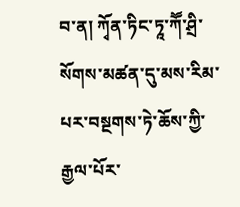བ་ན། ཀྭོན་ཏིང་ཏཱ་ཀཽ་ཤྲི་སོགས་མཚན་དུ་མས་རིམ་པར་བསྔགས་ཏེ་ཆོས་ཀྱི་རྒྱལ་པོར་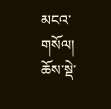མངའ་གསོལ།  ཆོས་སྡེ་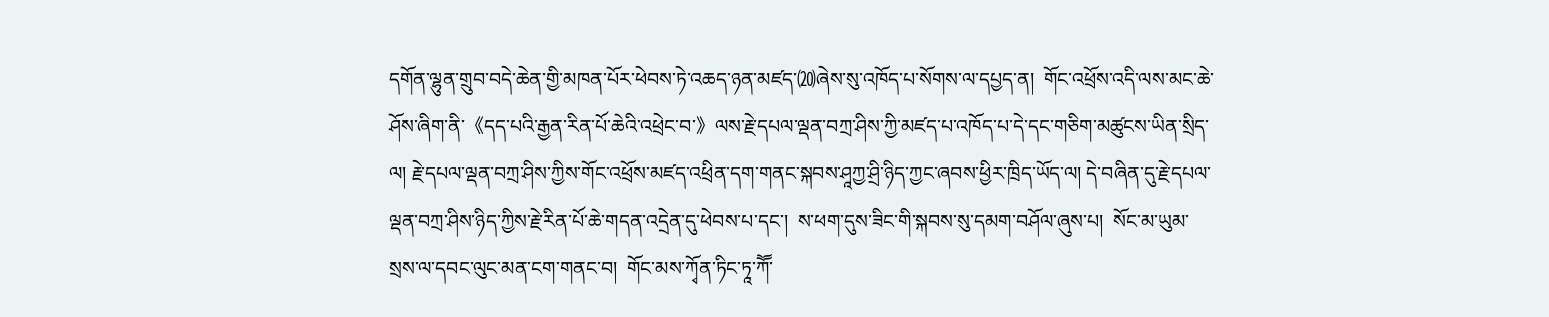དགོན་ལྷུན་གྲུབ་བདེ་ཆེན་གྱི་མཁན་པོར་ཕེབས་ཏེ་འཆད་ཉན་མཛད་⒇ཞེས་སུ་འཁོད་པ་སོགས་ལ་དཔྱད་ན།  གོང་འཕྲོས་འདི་ལས་མང་ཆེ་ཤོས་ཞིག་ནི་《དད་པའི་རྒྱན་རིན་པོ་ཆེའི་འཕྲེང་བ་》ལས་རྗེ་དཔལ་ལྡན་བཀྲ་ཤིས་ཀྱི་མཛད་པ་འཁོད་པ་དེ་དང་གཅིག་མཚུངས་ཡིན་སྲིད་ལ། རྗེ་དཔལ་ལྡན་བཀྲ་ཤིས་ཀྱིས་གོང་འཕྲོས་མཛད་འཕྲིན་དག་གནང་སྐབས་ཤཱཀྱ་ཤྲི་ཉིད་ཀྱང་ཞབས་ཕྱིར་ཁྲིད་ཡོད་ལ། དེ་བཞིན་དུ་རྗེ་དཔལ་ལྡན་བཀྲ་ཤིས་ཉིད་ཀྱིས་རྗེ་རིན་པོ་ཆེ་གདན་འདྲེན་དུ་ཕེབས་པ་དང་།  ས་ཕག་དུས་ཟིང་གི་སྐབས་སུ་དམག་བཤོལ་ཞུས་པ།  སོང་མ་ཡུམ་སྲས་ལ་དབང་ལུང་མན་ངག་གནང་བ།  གོང་མས་ཀྭོན་ཏིང་ཏཱ་ཀཽ་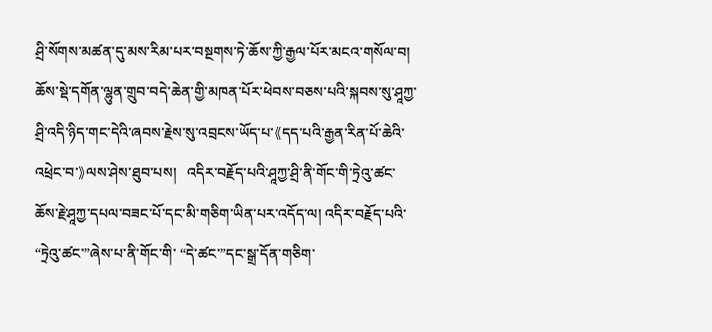ཤྲི་སོགས་མཚན་དུ་མས་རིམ་པར་བསྔགས་ཏེ་ཆོས་ཀྱི་རྒྱལ་པོར་མངའ་གསོལ་བ།   ཆོས་སྡེ་དགོན་ལྷུན་གྲུབ་བདེ་ཆེན་གྱི་མཁན་པོར་ཕེབས་བཅས་པའི་སྐབས་སུ་ཤཱཀྱ་ཤྲི་འདི་ཉིད་གང་དེའི་ཞབས་རྗེས་སུ་འབྲངས་ཡོད་པ་《དད་པའི་རྒྱན་རིན་པོ་ཆེའི་འཕྲེང་བ་》ལས་ཤེས་ཐུབ་པས།   འདིར་བརྗོད་པའི་ཤཱཀྱ་ཤྲི་ནི་གོང་གི་ཏྲེའུ་ཚང་ཆོས་རྗེ་ཤཱཀྱ་དཔལ་བཟང་པོ་དང་མི་གཅིག་ཡིན་པར་འདོད་ལ། འདིར་བརྗོད་པའི་ “ཏྲེའུ་ཚང་”ཞེས་པ་ནི་གོང་གི་ “དེ་ཚང་”དང་སྒྲ་དོན་གཅིག་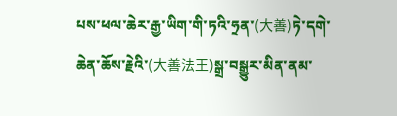པས་ཕལ་ཆེར་རྒྱ་ཡིག་གི་ཏའི་ཧྲན་(大善)ཏེ་དགེ་ཆེན་ཆོས་རྗེའི་(大善法王)སྒྲ་བསྒྱུར་མིན་ནམ་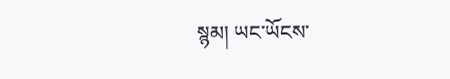སྙམ། ཡང་ཡོངས་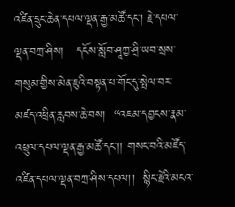འཛིན་དྲུང་ཆེན་དཔལ་ལྡན་རྒྱ་མཚོ་དང་། རྗེ་དཔལ་ལྡན་བཀྲ་ཤིས།   དངོས་སློབ་ཤཱཀྱ་ཤྲི་ཡབ་སྲས་གསུམ་གྱིས་མེན་ཇུའི་བསྟན་པ་གོང་དུ་སྤེལ་བར་མཛད་འཕྲིན་རླབས་ཆེ་བས།  “འཇམ་དབྱངས་རྣམ་འཕྲུལ་དཔལ་ལྡན་རྒྱ་མཚོ་དང་།། གསང་བའི་མཛོད་འཛིན་དཔལ་ལྡན་བཀྲ་ཤིས་དཔལ།།  སྙིང་རྗེའི་མངའ་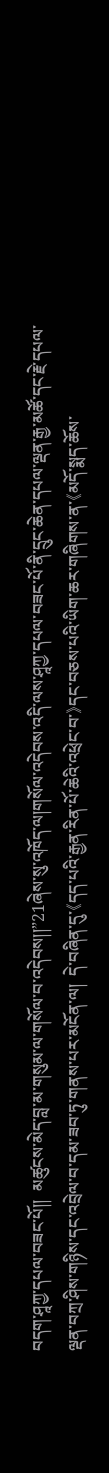བདག་ཤཱཀྱ་དཔལ་བཟང་པོ།།  མཚུངས་མེད་བླ་མ་གསུམ་ལ་གསོལ་བ་འདེབས།།”21ཞེས་སུ་འཁོད་ལ།གསོལ་འདེབས་འདི་ལས་ཤཱཀྱ་དཔལ་བཟང་པོ་ནི་དྲུང་ཆེན་དཔལ་ལྡན་རྒྱ་མཚོ་དང་རྗེ་དཔལ་ལྡན་བཀྲ་ཤིས་གཉིས་དང་འབྲེལ་བ་དམ་ཟབ་ཏུ་གནས་པར་མངོན་ལ།  དེ་བཞིན་དུ་《དད་པའི་རྒྱན་རིན་པོ་ཆེའི་འཕྲེང་བ་》དང་བཅས་པའི་ཡིག་ཆར་གཞིགས་ན་《མདོ་སྨད་ཆོས་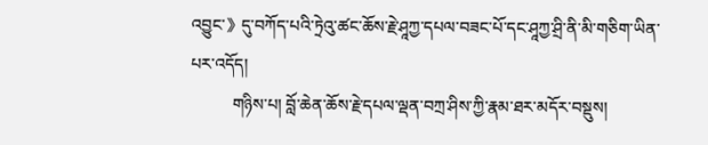འབྱུང་》དུ་བཀོད་པའི་ཏྲེའུ་ཚང་ཆོས་རྗེ་ཤཱཀྱ་དཔལ་བཟང་པོ་དང་ཤཱཀྱ་ཤྲི་ནི་མི་གཅིག་ཡིན་པར་འདོད།
          གཉིས་པ། བློ་ཆེན་ཆོས་རྗེ་དཔལ་ལྡན་བཀྲ་ཤིས་ཀྱི་རྣམ་ཐར་མདོར་བསྡུས།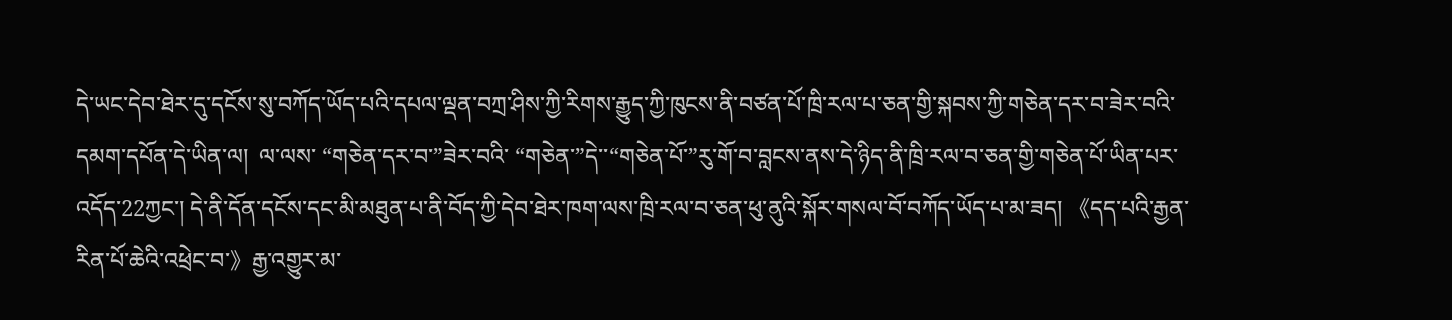དེ་ཡང་དེབ་ཐེར་དུ་དངོས་སུ་བཀོད་ཡོད་པའི་དཔལ་ལྡན་བཀྲ་ཤིས་ཀྱི་རིགས་རྒྱུད་ཀྱི་ཁུངས་ནི་བཙན་པོ་ཁྲི་རལ་པ་ཅན་གྱི་སྐབས་ཀྱི་གཅེན་དར་བ་ཟེར་བའི་དམག་དཔོན་དེ་ཡིན་ལ།  ལ་ལས་ “གཅེན་དར་བ་”ཟེར་བའི་ “གཅེན་”དེ་་“གཅེན་པོ་”རུ་གོ་བ་བླངས་ནས་དེ་ཉིད་ནི་ཁྲི་རལ་བ་ཅན་གྱི་གཅེན་པོ་ཡིན་པར་འདོད་22ཀྱང་། དེ་ནི་དོན་དངོས་དང་མི་མཐུན་པ་ནི་བོད་ཀྱི་དེབ་ཐེར་ཁག་ལས་ཁྲི་རལ་བ་ཅན་ཕུ་ནུའི་སྐོར་གསལ་བོ་བཀོད་ཡོད་པ་མ་ཟད། 《དད་པའི་རྒྱན་རིན་པོ་ཆེའི་འཕྲེང་བ་》རྒྱ་འགྱུར་མ་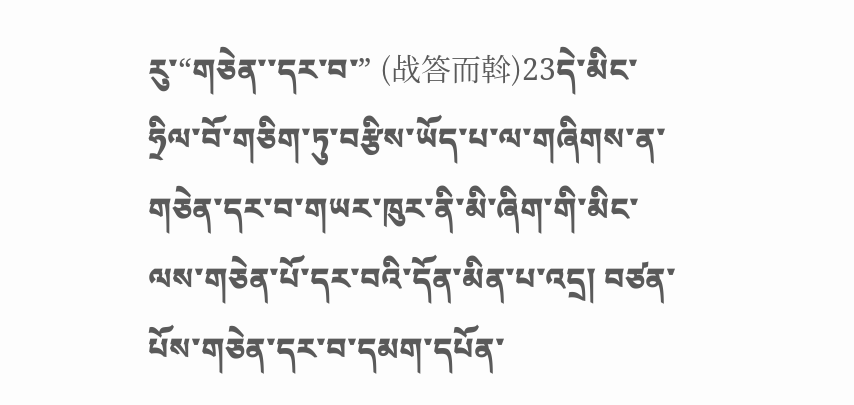རུ་“གཅེན་་དར་བ་” (战答而斡)23དེ་མིང་ཧྲིལ་བོ་གཅིག་ཏུ་བརྩིས་ཡོད་པ་ལ་གཞིགས་ན་གཅེན་དར་བ་གཡར་ཁུར་ནི་མི་ཞིག་གི་མིང་ལས་གཅེན་པོ་དར་བའི་དོན་མིན་པ་འདྲ། བཙན་པོས་གཅེན་དར་བ་དམག་དཔོན་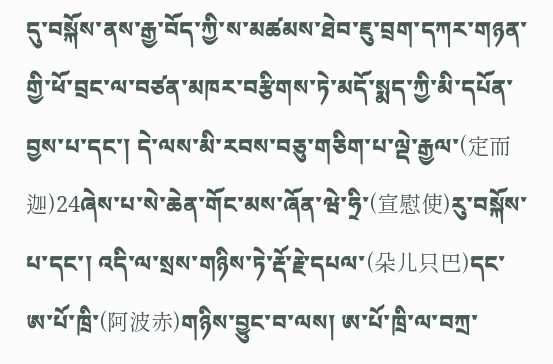དུ་བསྐོས་ནས་རྒྱ་བོད་ཀྱི་ས་མཚམས་ཐེབ་ཇུ་བྲག་དཀར་གཉན་གྱི་ཕོ་བྲང་ལ་བཙན་མཁར་བརྩིགས་ཏེ་མདོ་སྨད་ཀྱི་མི་དཔོན་བྱས་པ་དང་། དེ་ལས་མི་རབས་བཅུ་གཅིག་པ་ལྡེ་རྒྱལ་(定而迦)24ཞེས་པ་སེ་ཆེན་གོང་མས་ཞོན་ཝེ་ཧྲི་(宣慰使)རུ་བསྐོས་པ་དང་། འདི་ལ་སྲས་གཉིས་ཏེ་རྡོ་རྗེ་དཔལ་(朵儿只巴)དང་ཨ་པོ་ཁྲི་(阿波赤)གཉིས་བྱུང་བ་ལས། ཨ་པོ་ཁྲི་ལ་བཀྲ་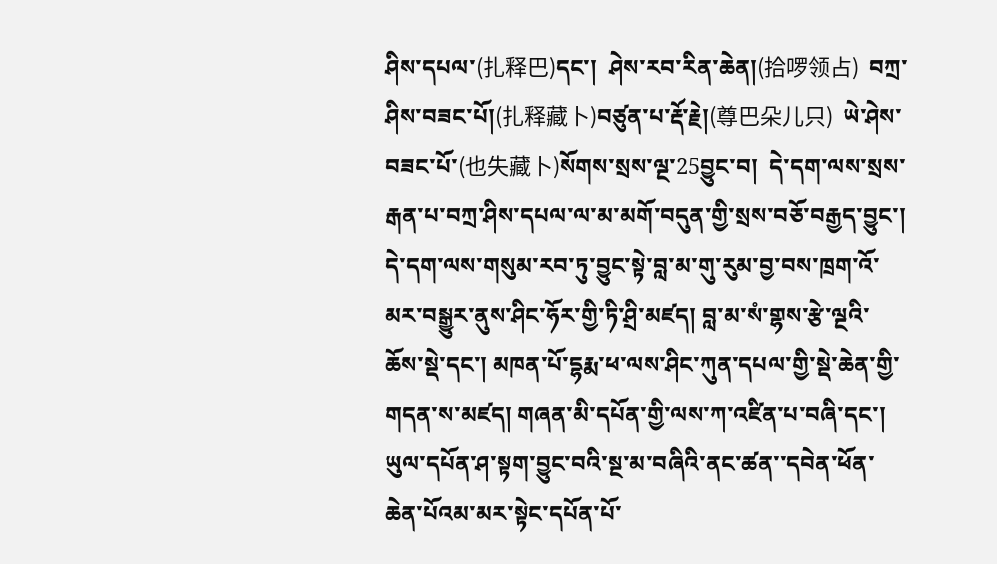ཤིས་དཔལ་(扎释巴)དང་།  ཤེས་རབ་རིན་ཆེན།(拾啰领占)  བཀྲ་ཤིས་བཟང་པོ།(扎释藏卜)བཙུན་པ་རྡོ་རྗེ།(尊巴朵儿只)  ཡེ་ཤེས་བཟང་པོ་(也失藏卜)སོགས་སྲས་ལྔ་25བྱུང་བ།  དེ་དག་ལས་སྲས་རྒན་པ་བཀྲ་ཤིས་དཔལ་ལ་མ་མགོ་བདུན་གྱི་སྲས་བཅོ་བརྒྱད་བྱུང་། དེ་དག་ལས་གསུམ་རབ་ཏུ་བྱུང་སྟེ་བླ་མ་གུ་རུམ་བྱ་བས་ཁྲག་འོ་མར་བསྒྱུར་ནུས་ཤིང་ཧོར་གྱི་ཏི་ཤྲི་མཛད། བླ་མ་སཾ་གྷས་རྩེ་ལྔའི་ཆོས་སྡེ་དང་། མཁན་པོ་དྷརྨ་ཕ་ལས་ཤིང་ཀུན་དཔལ་གྱི་སྡེ་ཆེན་གྱི་གདན་ས་མཛད། གཞན་མི་དཔོན་གྱི་ལས་ཀ་འཛིན་པ་བཞི་དང་།  ཡུལ་དཔོན་ཤ་སྟག་བྱུང་བའི་སྔ་མ་བཞིའི་ནང་ཚན་་དབེན་ཕོན་ཆེན་པོའམ་མར་སྟེང་དཔོན་པོ་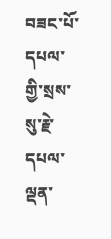བཟང་པོ་དཔལ་གྱི་སྲས་སུ་རྗེ་དཔལ་ལྡན་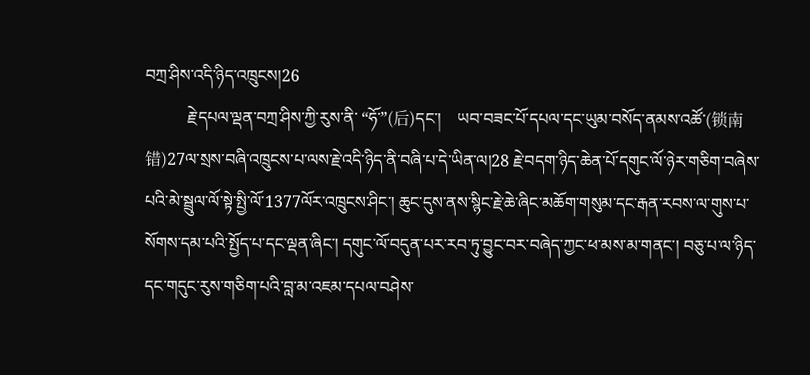བཀྲ་ཤིས་འདི་ཉིད་འཁྲུངས།26
          རྗེ་དཔལ་ལྡན་བཀྲ་ཤིས་ཀྱི་རུས་ནི་ “ཧོ་”(后)དང་།    ཡབ་བཟང་པོ་དཔལ་དང་ཡུམ་བསོད་ནམས་འཚོ་(锁南错)27ལ་སྲས་བཞི་འཁྲུངས་པ་ལས་རྗེ་འདི་ཉིད་ནི་བཞི་པ་དེ་ཡིན་ལ།28 རྗེ་བདག་ཉིད་ཆེན་པོ་དགུང་ལོ་ཉེར་གཅིག་བཞེས་པའི་མེ་སྦྲུལ་ལོ་སྟེ་སྤྱི་ལོ་1377ལོར་འཁྲུངས་ཤིང་། ཆུང་དུས་ནས་སྙིང་རྗེ་ཆེ་ཞིང་མཆོག་གསུམ་དང་རྒན་རབས་ལ་གུས་པ་སོགས་དམ་པའི་སྤྱོད་པ་དང་ལྡན་ཞིང་། དགུང་ལོ་བདུན་པར་རབ་ཏུ་བྱུང་བར་བཞེད་ཀྱང་ཕ་མས་མ་གནང་། བཅུ་པ་ལ་ཉིད་དང་གདུང་རུས་གཅིག་པའི་བླ་མ་འཇམ་དཔལ་བཤེས་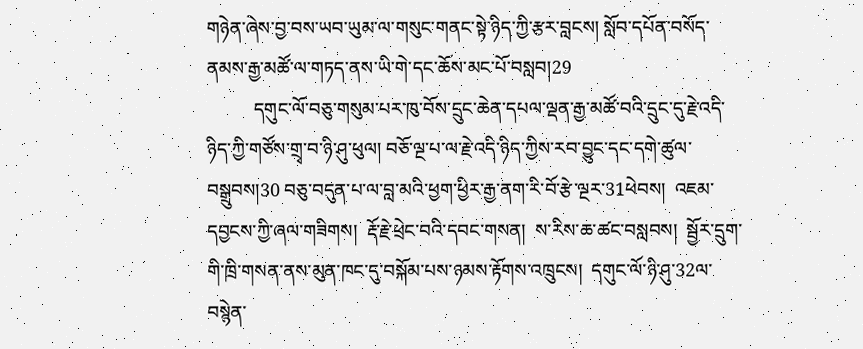གཉེན་ཞེས་བྱ་བས་ཡབ་ཡུམ་ལ་གསུང་གནང་སྟེ་ཉིད་ཀྱི་རྩར་བླངས། སློབ་དཔོན་བསོད་ནམས་རྒྱ་མཚོ་ལ་གཏད་ནས་ཡི་གེ་དང་ཆོས་མང་པོ་བསླབ།29
          དགུང་ལོ་བཅུ་གསུམ་པར་ཁུ་བོས་དྲུང་ཆེན་དཔལ་ལྡན་རྒྱ་མཚོ་བའི་དྲུང་དུ་རྗེ་འདི་ཉིད་ཀྱི་གཙོས་གྲྭ་བ་ཉི་ཤུ་ཕུལ། བཅོ་ལྔ་པ་ལ་རྗེ་འདི་ཉིད་ཀྱིས་རབ་བྱུང་དང་དགེ་ཚུལ་བསྒྲུབས།30 བཅུ་བདུན་པ་ལ་བླ་མའི་ཕྱག་ཕྱིར་རྒྱ་ནག་རི་བོ་རྩེ་ལྔར་31ཕེབས།  འཇམ་དབྱངས་ཀྱི་ཞལ་གཟིགས།  རྡོ་རྗེ་ཕྲེང་བའི་དབང་གསན།  ས་རིས་ཆ་ཚང་བསླབས།  སྦྱོར་དྲུག་གི་ཁྲི་གསན་ནས་མུན་ཁང་དུ་བསྐོམ་པས་ཉམས་རྟོགས་འཁྲུངས།  དགུང་ལོ་ཉི་ཤུ་32ལ་བསྙེན་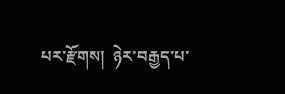པར་རྫོགས།  ཉེར་བརྒྱད་པ་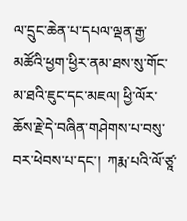ལ་དྲུང་ཆེན་པ་དཔལ་ལྡན་རྒྱ་མཚོའི་ཕྱག་ཕྱིར་ནམ་ཐས་སུ་གོང་མ་ཐའི་ཇུང་དང་མཇལ། ཕྱི་ལོར་ཆོས་རྗེ་དེ་བཞིན་གཤེགས་པ་བསུ་བར་ཕེབས་པ་དང་།  ཀརྨ་པའི་ལོ་ཙཱ་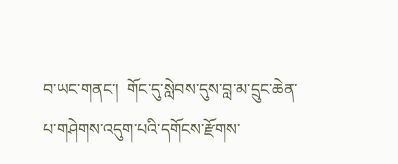བ་ཡང་གནང་།  གོང་དུ་སླེབས་དུས་བླ་མ་དྲུང་ཆེན་པ་གཤེགས་འདུག་པའི་དགོངས་རྫོགས་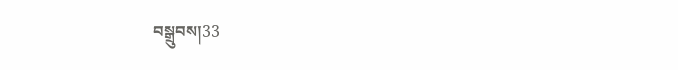བསྒྲུབས།33